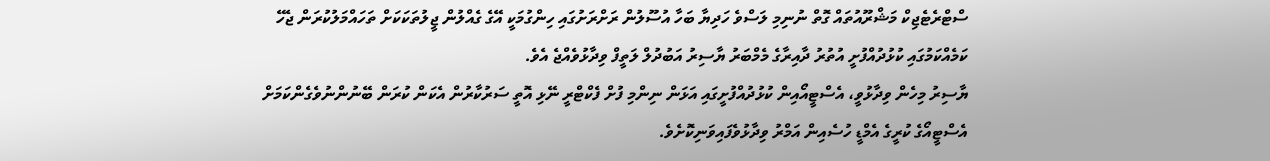ސްޓްރެޓެޖިކް މަޝްރޫއުތައް ގޮތް ނުނިމި ލަސްވެ ހަދިޔާ ބަހާ އުސޫލުން ރަށްރަށުގައި ހިންގުމަކީ އޭގެ ގެއްލުން ޖީލުތަކަކަށް ތަހައްމަލުކުރަން ޖެހޭ ކަމެއްކަމުގައި ކުޅުދުއްފުށީ އުތުރު ދާއިރާގެ މެމްބަރު ޔާސިރު އަބުދުލް ލަތީފް ވިދާޅުވެއްޖެ އެވެ.
ޔާސިރު މިހެން ވިދާޅުވީ، އެސްޓީއޯއިން ކުޅުދުއްފުށީގައި އަޅަން ނިންމި ފުށް ފެކްޓްރީ ނޭޅި އޮތީ ސަރުކާރުން އެކަން ކުރަން ބޭނުންނުވެގެންކަމަށް އެސްޓީއޯގެ ކުރީގެ އެމްޑީ ހުސެއިން އަމްރު ވިދާޅުވެފައިވަނިކޮށެވެ.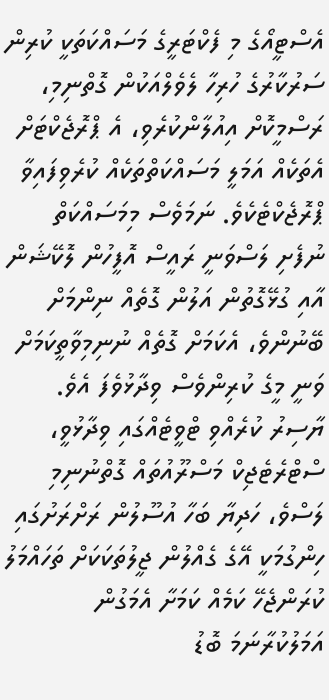އެސްޓީއޯގެ މި ފެކްޓަރީގެ މަސައްކަތަކީ ކުރިން ސަރުކާރުގެ ހުރިހާ ލެވެލްއަކުން ގޮތްނިމި، ރަސްމީކޮށް އިއުލާންކުރެވި، އެ ޕްރޮޖެކްޓަށް އެތަކެއް އަމަލީ މަސައްކަތްތަކެއް ކުރެވިފައިވާ ޕްރޮޖެކްޓެކެވެ. ނަމަވެސް މިމަސައްކަތް ނުފެށި ލަސްވަނީ ރައީސް އޮފީހުން ލޮކޭޝަން އާއި ގުޅޭގޮތުން އަލުން ގޮތެއް ނިންމަށް ބޭނުންވެ، އެކަމަށް ގޮތެއް ނުނިމިވާތީކަމަށް ވަނީ މީގެ ކުރިންވެސް ވިދާޅުވެފަ އެވެ.
ޔާސިރު ކުރެއްވި ޓްވީޓެއްގައި ވިދާޅުވީ، ސްޓްރެޓެޖިކް މަސްރޫއުތައް ގޮތްނުނިމި ލަސްވެ، ހަދިޔާ ބަހާ އުސޫލުން ރަށްރަށުގައި ހިންގުމަކީ އޭގެ ގެއްލުން ޖީލުތަކަކަށް ތަހައްމަލު ކުރަންޖެހޭ ކަމެއް ކަމަށާ އެމަގުން އަމަލުކުރާނަމަ ބޮޑު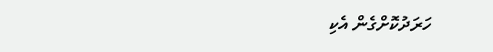ހަރަދުކޮށްގެން އެކި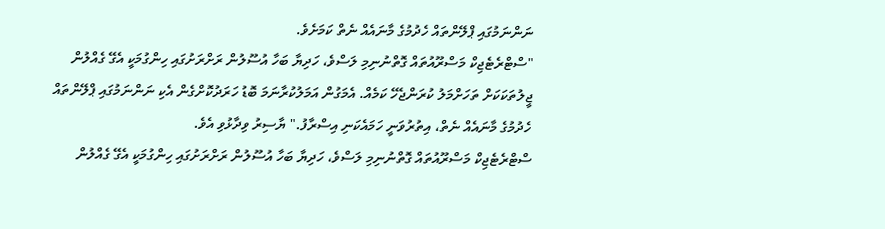ނަންނަމުގައި ޕްލޭންތައް ހެދުމުގެ މާނައެއް ނެތް ކަމަށެވެ.
"ސްޓްރެޓެޖިކް މަސްރޫއުތައް ގޮތްނުނިމި ލަސްވެ، ހަދިޔާ ބަހާ އުސޫލުން ރަށްރަށުގައި ހިންގުމަކީ އެގޭ ގެއްލުން ޖީލުތަކަކަށް ތަހަށްމަލު ކުރަންޖެހޭ ކަމެއް. އެމަގުން އަމަލުކުރާނަމަ ބޮޑު ހަރަދުކޮށްގެން އެކި ނަންނަމުގައި ޕްލޭންތައް ހެދުމުގެ މާނައެއް ނެތް، އިތުރުވަނީ ހަމައެކަނި އިސްރާފު." ޔާސިރު ވިދާޅުވި އެވެ.
ސްޓްރެޓެޖިކް މަސްރޫއުތައް ގޮތްނުނިމި ލަސްވެ، ހަދިޔާ ބަހާ އުސޫލުން ރަށްރަށުގައި ހިންގުމަކީ އެގޭ ގެއްލުން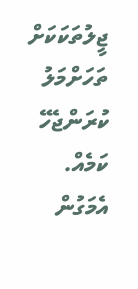ޖީލުތަކަކަށް ތަހަށްމަލު ކުރަންޖެހޭ ކަމެއް. އެމަގުން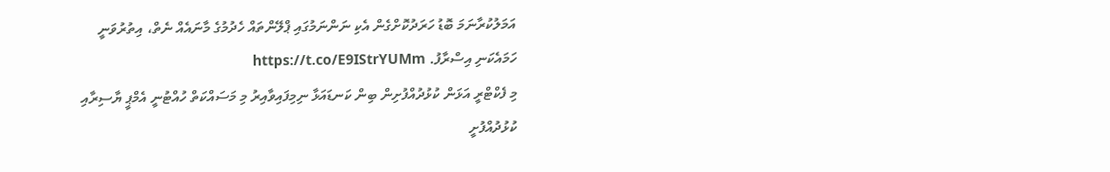އަމަލުކުރާނަމަ ބޮޑު ހަރަދުކޮށްގެން އެކި ނަންނަމުގައި ޕްލޭންތައް ހެދުމުގެ މާނައެއް ނެތް، އިތުރުވަނީ ހަމައެކަނި އިސްރާފު. https://t.co/E9IStrYUMm
މި ފެކްޓްރީ އަޅަން ކުޅުދުއްފުށިން ބިން ކަނޑައަޅާ ނިމިފައިވާއިރު މި މަސައްކަތް ހުއްޓުނީ އެމްޕީ ޔާސިރާއި ކުޅުދުއްފުށީ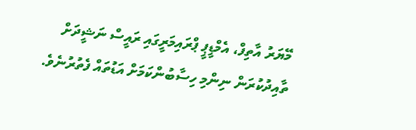މޭޔަރު އާތިފް، އެމްޑީޕީ ޕްރައިމަރީގައި ރައީސް ނަޝީދަށް ތާއިދުކުރަން ނިންމި ހިސާބުންކަމަށް އަޑުތައް ފެތުރުނެވެ.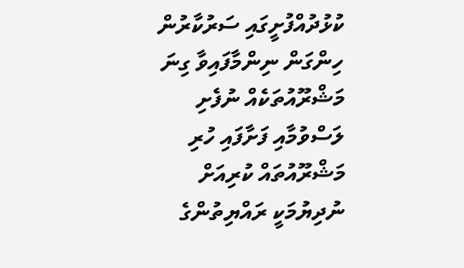ކުޅުދުއްފުށީގައި ސަރުކާރުން ހިންގަން ނިންމާފައިވާ ގިނަ މަޝްރޫއުތަކެއް ނުފެށި ލަސްވުމާއި ފަށާފައި ހުރި މަޝްރޫއުތައް ކުރިއަށް ނުދިޔުމަކީ ރައްޔިތުންގެ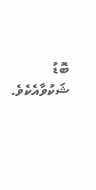ބޮޑު ޝަކުވާއެކެވެ.